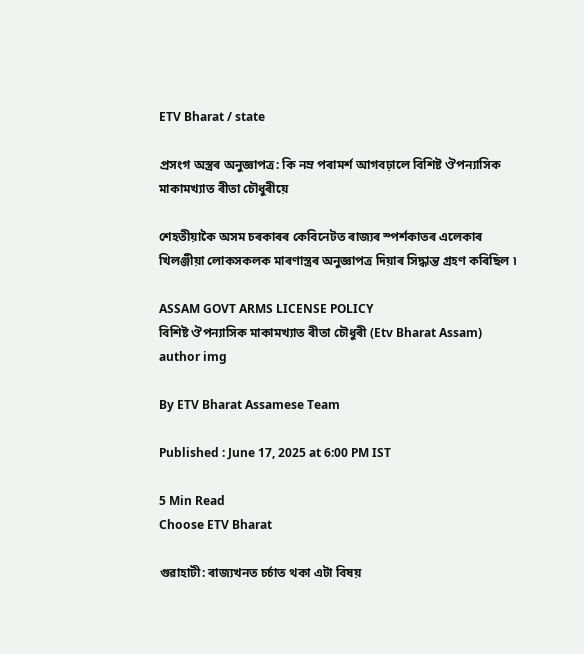ETV Bharat / state

প্ৰসংগ অস্ত্রৰ অনুজ্ঞাপত্র: কি নম্ৰ পৰামৰ্শ আগবঢ়ালে বিশিষ্ট ঔপন্যাসিক মাকামখ্যাত ৰীতা চৌধুৰীয়ে

শেহতীয়াকৈ অসম চৰকাৰৰ কেবিনেটত ৰাজ্যৰ স্পৰ্শকাতৰ এলেকাৰ খিলঞ্জীয়া লোকসকলক মাৰণাস্ত্ৰৰ অনুজ্ঞাপত্র দিয়াৰ সিদ্ধান্ত গ্ৰহণ কৰিছিল ৷

ASSAM GOVT ARMS LICENSE POLICY
বিশিষ্ট ঔপন্যাসিক মাকামখ্যাত ৰীতা চৌধুৰী (Etv Bharat Assam)
author img

By ETV Bharat Assamese Team

Published : June 17, 2025 at 6:00 PM IST

5 Min Read
Choose ETV Bharat

গুৱাহাটী: ৰাজ্যখনত চৰ্চাত থকা এটা বিষয়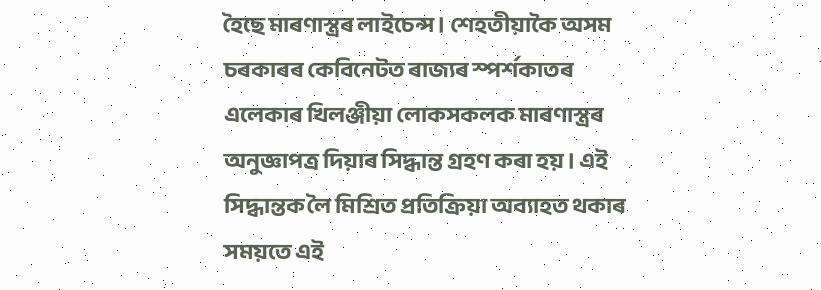হৈছে মাৰণাস্ত্ৰৰ লাইচেন্স । শেহতীয়াকৈ অসম চৰকাৰৰ কেবিনেটত ৰাজ্যৰ স্পৰ্শকাতৰ এলেকাৰ খিলঞ্জীয়া লোকসকলক মাৰণাস্ত্ৰৰ অনুজ্ঞাপত্র দিয়াৰ সিদ্ধান্ত গ্ৰহণ কৰা হয় । এই সিদ্ধান্তক লৈ মিশ্ৰিত প্ৰতিক্ৰিয়া অব্যাহত থকাৰ সময়তে এই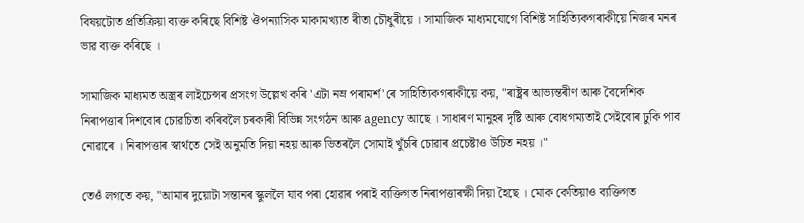বিষয়টোত প্ৰতিক্ৰিয়া ব্যক্ত কৰিছে বিশিষ্ট ঔপন্যাসিক মাকামখ্যাত ৰীতা চৌধুৰীয়ে । সামাজিক মাধ্যমযোগে বিশিষ্ট সাহিত্যিকগৰাকীয়ে নিজৰ মনৰ ভাৱ ব্যক্ত কৰিছে ।

সামাজিক মাধ্যমত অস্ত্ৰৰ লাইচেন্সৰ প্ৰসংগ উল্লেখ কৰি 'এটা নম্ৰ পৰামৰ্শ'ৰে সাহিত্যিকগৰাকীয়ে কয়, "ৰাষ্ট্ৰৰ আভ্যন্তৰীণ আৰু বৈদেশিক নিৰাপত্তাৰ দিশবোৰ চোৱচিতা কৰিবলৈ চৰকাৰী বিভিন্ন সংগঠন আৰু agency আছে । সাধাৰণ মানুহৰ দৃষ্টি আৰু বোধগম্যতাই সেইবোৰ ঢুকি পাব নোৱাৰে । নিৰাপত্তাৰ স্বাৰ্থতে সেই অনুমতি দিয়া নহয় আৰু ভিতৰলৈ সোমাই খুঁচৰি চোৱাৰ প্ৰচেষ্টাও উচিত নহয় ।"

তেওঁ লগতে কয়, "আমাৰ দুয়োটা সন্তানৰ স্কুললৈ যাব পৰা হোৱাৰ পৰাই ব্যক্তিগত নিৰাপত্তাৰক্ষী দিয়া হৈছে । মোক কেতিয়াও ব্যক্তিগত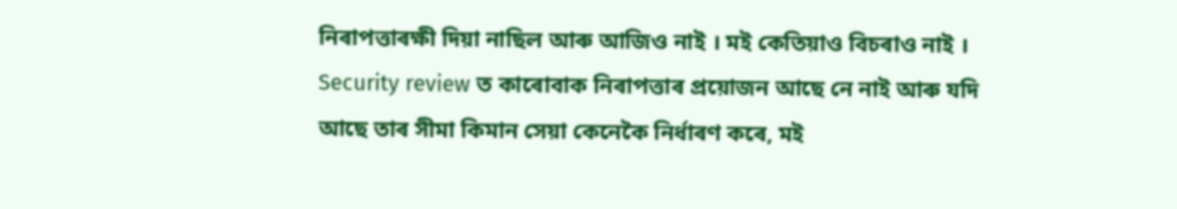নিৰাপত্তাৰক্ষী দিয়া নাছিল আৰু আজিও নাই । মই কেতিয়াও বিচৰাও নাই । Security review ত কাৰোবাক নিৰাপত্তাৰ প্ৰয়োজন আছে নে নাই আৰু যদি আছে তাৰ সীমা কিমান সেয়া কেনেকৈ নিৰ্ধাৰণ কৰে, মই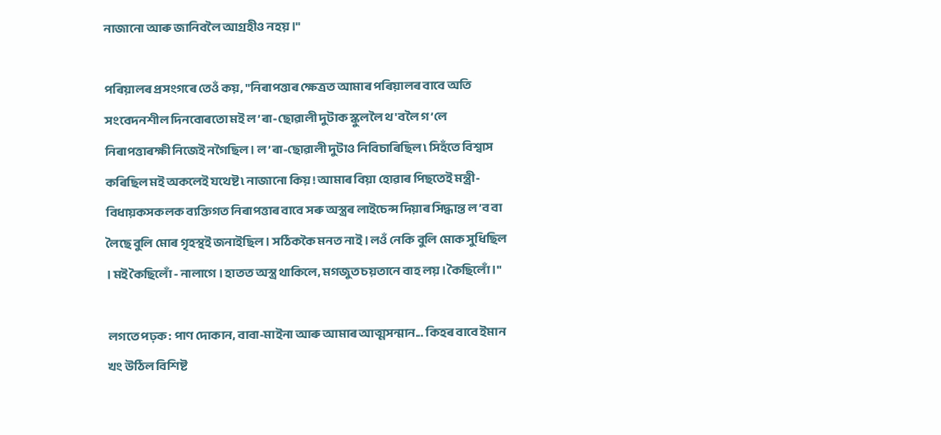নাজানো আৰু জানিবলৈ আগ্ৰহীও নহয় ।"

পৰিয়ালৰ প্ৰসংগৰে তেওঁ কয়, "নিৰাপত্তাৰ ক্ষেত্ৰত আমাৰ পৰিয়ালৰ বাবে অতি সংবেদনশীল দিনবোৰতো মই ল’ৰা-ছোৱালী দুটাক স্কুললৈ থ'বলৈ গ’লে নিৰাপত্তাৰক্ষী নিজেই নগৈছিল । ল’ৰা-ছোৱালী দুটাও নিবিচাৰিছিল ৷ সিহঁতে বিশ্বাস কৰিছিল মই অকলেই যথেষ্ট ৷ নাজানো কিয় ! আমাৰ বিয়া হোৱাৰ পিছতেই মন্ত্ৰী-বিধায়কসকলক ব্যক্তিগত নিৰাপত্তাৰ বাবে সৰু অস্ত্ৰৰ লাইচেন্স দিয়াৰ সিদ্ধান্ত ল’ব বা লৈছে বুলি মোৰ গৃহস্থই জনাইছিল । সঠিককৈ মনত নাই । লওঁ নেকি বুলি মোক সুধিছিল । মই কৈছিলোঁ - নালাগে । হাতত অস্ত্ৰ থাকিলে, মগজুত চয়তানে বাহ লয় । কৈছিলোঁ ।"

লগতে পঢ়ক: পাণ দোকান, বাবা-মাইনা আৰু আমাৰ আত্মসন্মান... কিহৰ বাবে ইমান খং উঠিল বিশিষ্ট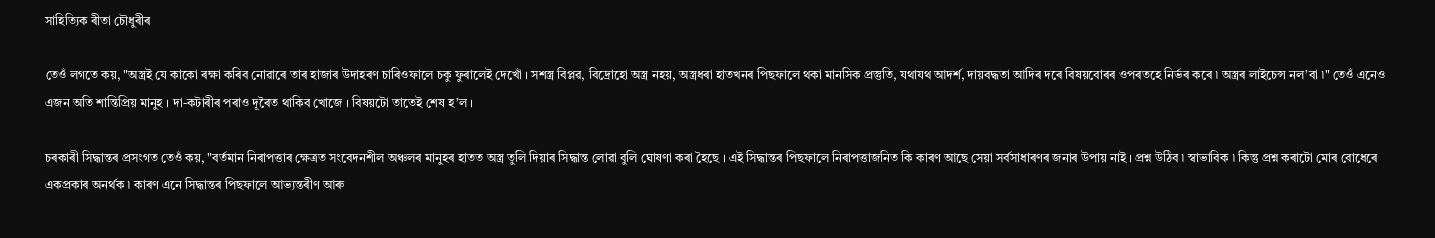সাহিত্যিক ৰীতা চৌধুৰীৰ

তেওঁ লগতে কয়, "অস্ত্ৰই যে কাকো ৰক্ষা কৰিব নোৱাৰে তাৰ হাজাৰ উদাহৰণ চাৰিওফালে চকু ফুৰালেই দেখোঁ । সশস্ত্ৰ বিপ্লৱ, বিদ্ৰোহো অস্ত্ৰ নহয়, অস্ত্ৰধৰা হাতখনৰ পিছফালে থকা মানসিক প্ৰস্তুতি, যথাযথ আদৰ্শ, দায়বদ্ধতা আদিৰ দৰে বিষয়বোৰৰ ওপৰতহে নিৰ্ভৰ কৰে ৷ অস্ত্ৰৰ লাইচেন্স নল’বা ৷" তেওঁ এনেও এজন অতি শান্তিপ্ৰিয় মানুহ । দা-কটাৰীৰ পৰাও দূৰৈত থাকিব খোজে । বিষয়টো তাতেই শেষ হ’ল ।

চৰকাৰী সিদ্ধান্তৰ প্ৰসংগত তেওঁ কয়, "বৰ্তমান নিৰাপত্তাৰ ক্ষেত্ৰত সংবেদনশীল অঞ্চলৰ মানুহৰ হাতত অস্ত্ৰ তুলি দিয়াৰ সিদ্ধান্ত লোৱা বুলি ঘোষণা কৰা হৈছে । এই সিদ্ধান্তৰ পিছফালে নিৰাপত্তাজনিত কি কাৰণ আছে সেয়া সৰ্বসাধাৰণৰ জনাৰ উপায় নাই । প্ৰশ্ন উঠিব ৷ স্বাভাবিক ৷ কিন্তু প্ৰশ্ন কৰাটো মোৰ বোধেৰে একপ্ৰকাৰ অনৰ্থক ৷ কাৰণ এনে সিদ্ধান্তৰ পিছফালে আভ্যন্তৰীণ আৰু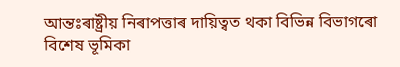আন্তঃৰাষ্ট্ৰীয় নিৰাপত্তাৰ দায়িত্বত থকা বিভিন্ন বিভাগৰো বিশেষ ভূমিকা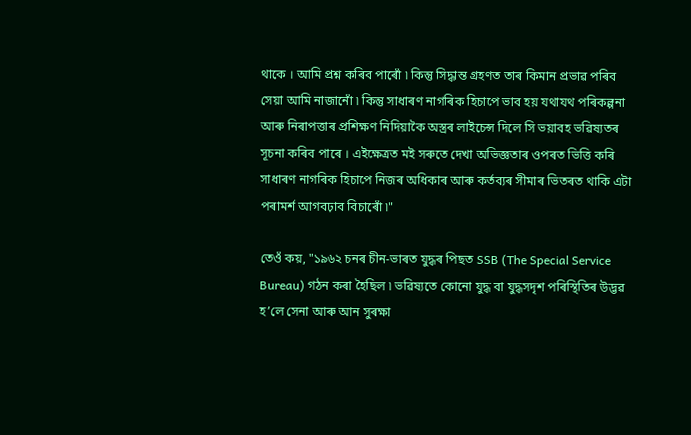থাকে । আমি প্ৰশ্ন কৰিব পাৰোঁ ৷ কিন্তু সিদ্ধান্ত গ্ৰহণত তাৰ কিমান প্ৰভাৱ পৰিব সেয়া আমি নাজানোঁ ৷ কিন্তু সাধাৰণ নাগৰিক হিচাপে ভাব হয় যথাযথ পৰিকল্পনা আৰু নিৰাপত্তাৰ প্ৰশিক্ষণ নিদিয়াকৈ অস্ত্ৰৰ লাইচেন্স দিলে সি ভয়াবহ ভৱিষ্যতৰ সূচনা কৰিব পাৰে । এইক্ষেত্ৰত মই সৰুতে দেখা অভিজ্ঞতাৰ ওপৰত ভিত্তি কৰি সাধাৰণ নাগৰিক হিচাপে নিজৰ অধিকাৰ আৰু কৰ্তব্যৰ সীমাৰ ভিতৰত থাকি এটা পৰামৰ্শ আগবঢ়াব বিচাৰোঁ ৷"

তেওঁ কয়, "১৯৬২ চনৰ চীন-ভাৰত যুদ্ধৰ পিছত SSB (The Special Service Bureau) গঠন কৰা হৈছিল ৷ ভৱিষ্যতে কোনো যুদ্ধ বা যুদ্ধসদৃশ পৰিস্থিতিৰ উদ্ভৱ হ’লে সেনা আৰু আন সুৰক্ষা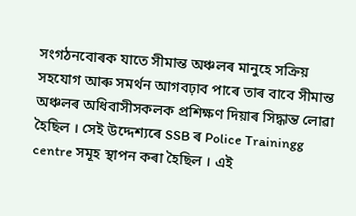সংগঠনবোৰক যাতে সীমান্ত অঞ্চলৰ মানুহে সক্ৰিয় সহযোগ আৰু সমৰ্থন আগবঢ়াব পাৰে তাৰ বাবে সীমান্ত অঞ্চলৰ অধিবাসীসকলক প্ৰশিক্ষণ দিয়াৰ সিদ্ধান্ত লোৱা হৈছিল । সেই উদ্দেশ্যৰে SSB ৰ Police Trainingg centre সমূহ স্থাপন কৰা হৈছিল । এই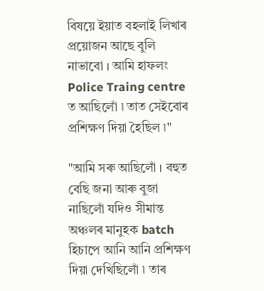বিষয়ে ইয়াত বহলাই লিখাৰ প্ৰয়োজন আছে বুলি নাভাবো । আমি হাফলং Police Traing centre ত আছিলোঁ ৷ তাত সেইবোৰ প্ৰশিক্ষণ দিয়া হৈছিল ৷"

"আমি সৰু আছিলোঁ । বহুত বেছি জনা আৰু বুজা নাছিলোঁ যদিও সীমান্ত অঞ্চলৰ মানুহক batch হিচাপে আনি আনি প্ৰশিক্ষণ দিয়া দেখিছিলোঁ ৷ তাৰ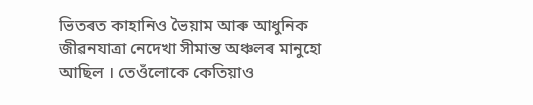ভিতৰত কাহানিও ভৈয়াম আৰু আধুনিক জীৱনযাত্ৰা নেদেখা সীমান্ত অঞ্চলৰ মানুহো আছিল । তেওঁলোকে কেতিয়াও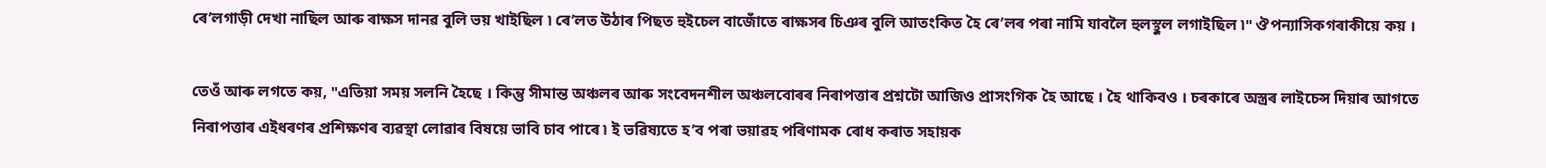ৰে’লগাড়ী দেখা নাছিল আৰু ৰাক্ষস দানৱ বুলি ভয় খাইছিল ৷ ৰে’লত উঠাৰ পিছত হুইচেল বাজোঁতে ৰাক্ষসৰ চিঞৰ বুলি আতংকিত হৈ ৰে’লৰ পৰা নামি যাবলৈ হুলস্থুল লগাইছিল ৷" ঔপন্যাসিকগৰাকীয়ে কয় ।

তেওঁ আৰু লগতে কয়, "এতিয়া সময় সলনি হৈছে । কিন্তু সীমান্ত অঞ্চলৰ আৰু সংবেদনশীল অঞ্চলবোৰৰ নিৰাপত্তাৰ প্ৰশ্নটো আজিও প্ৰাসংগিক হৈ আছে । হৈ থাকিবও । চৰকাৰে অস্ত্ৰৰ লাইচেন্স দিয়াৰ আগতে নিৰাপত্তাৰ এইধৰণৰ প্ৰশিক্ষণৰ ব্যৱস্থা লোৱাৰ বিষয়ে ভাবি চাব পাৰে ৷ ই ভৱিষ্যতে হ’ব পৰা ভয়াৱহ পৰিণামক ৰোধ কৰাত সহায়ক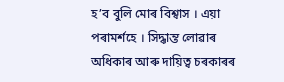হ’ব বুলি মোৰ বিশ্বাস । এয়া পৰামৰ্শহে । সিদ্ধান্ত লোৱাৰ অধিকাৰ আৰু দায়িত্ব চৰকাৰৰ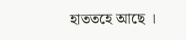হাততহে আছে ।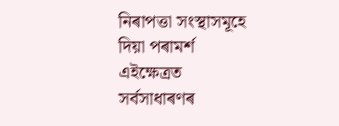নিৰাপত্তা সংস্থাসমূহে দিয়া পৰামৰ্শ এইক্ষেত্ৰত সৰ্বসাধাৰণৰ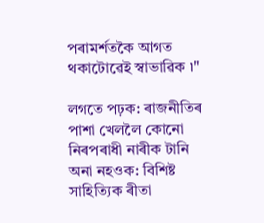পৰামৰ্শতকৈ আগত থকাটোৱেই স্বাভাৱিক ৷"

লগতে পঢ়ক: ৰাজনীতিৰ পাশা খেললৈ কোনো নিৰপৰাধী নাৰীক টানি অনা নহওক: বিশিষ্ট সাহিত্যিক ৰীতা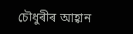চৌধুৰীৰ আহ্বান